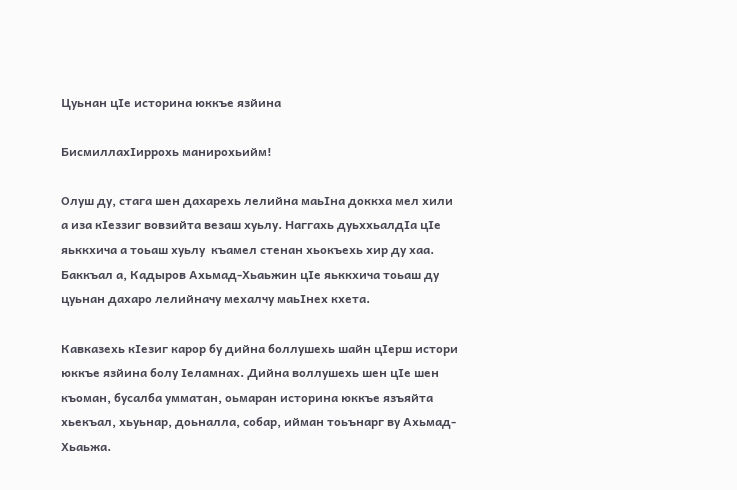Цуьнан цIе историна юккъе язйина

БисмиллахIиррохь манирохьийм!

Олуш ду, стага шен дахарехь лелийна маьIна доккха мел хили а иза кIеззиг вовзийта везаш хуьлу. Наггахь дуьххьалдIа цIе яьккхича а тоьаш хуьлу  къамел стенан хьокъехь хир ду хаа. Баккъал а, Кадыров Ахьмад-Хьаьжин цIе яьккхича тоьаш ду цуьнан дахаро лелийначу мехалчу маьIнех кхета.

Кавказехь кIезиг карор бу дийна боллушехь шайн цIерш истори юккъе язйина болу Iеламнах. Дийна воллушехь шен цIе шен къоман, бусалба умматан, оьмаран историна юккъе язъяйта хьекъал, хьуьнар, доьналла, собар, ийман тоьънарг ву Ахьмад-Хьаьжа.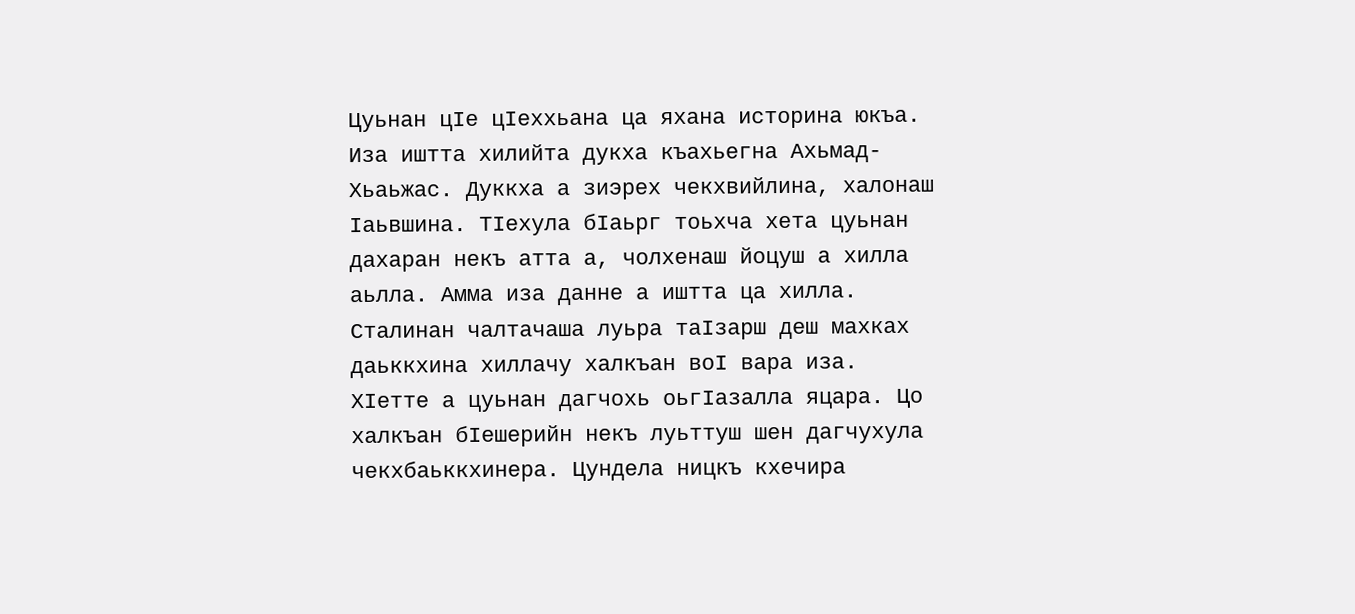Цуьнан цIе цIеххьана ца яхана историна юкъа. Иза иштта хилийта дукха къахьегна Ахьмад-Хьаьжас. Дуккха а зиэрех чекхвийлина, халонаш Iаьвшина. ТIехула бIаьрг тоьхча хета цуьнан дахаран некъ атта а, чолхенаш йоцуш а хилла аьлла. Амма иза данне а иштта ца хилла. Сталинан чалтачаша луьра таIзарш деш махках даьккхина хиллачу халкъан воI вара иза. ХIетте а цуьнан дагчохь оьгIазалла яцара. Цо халкъан бIешерийн некъ луьттуш шен дагчухула чекхбаьккхинера. Цундела ницкъ кхечира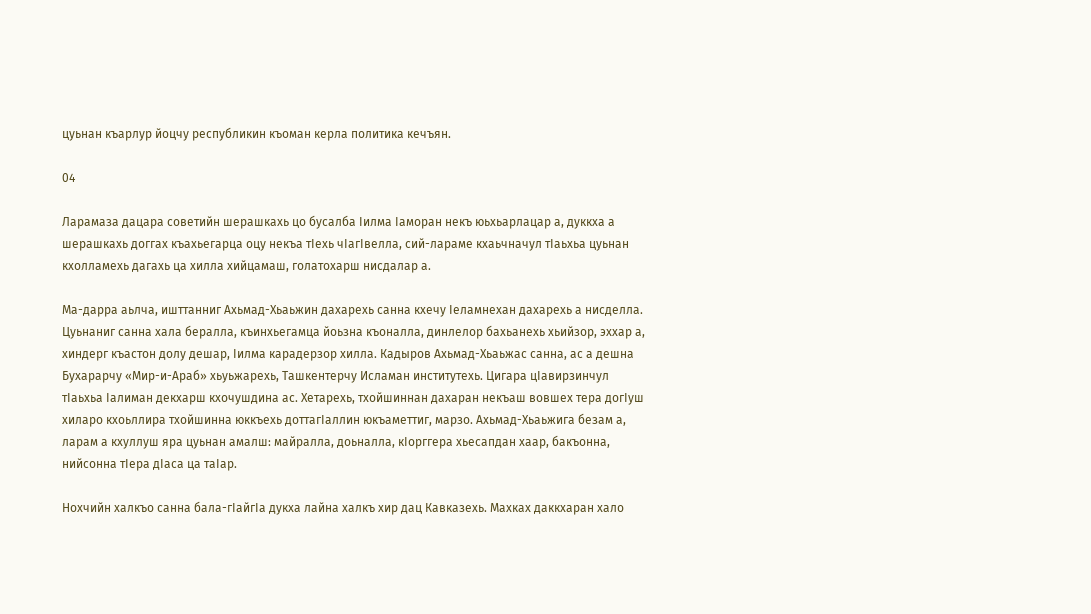цуьнан къарлур йоцчу республикин къоман керла политика кечъян.

04

Ларамаза дацара советийн шерашкахь цо бусалба Iилма Iаморан некъ юьхьарлацар а, дуккха а шерашкахь доггах къахьегарца оцу некъа тIехь чIагIвелла, сий-лараме кхаьчначул тIаьхьа цуьнан  кхолламехь дагахь ца хилла хийцамаш, голатохарш нисдалар а.

Ма-дарра аьлча, ишттанниг Ахьмад-Хьаьжин дахарехь санна кхечу Iеламнехан дахарехь а нисделла. Цуьнаниг санна хала бералла, къинхьегамца йоьзна къоналла, динлелор бахьанехь хьийзор, эххар а, хиндерг къастон долу дешар, Iилма карадерзор хилла. Кадыров Ахьмад-Хьаьжас санна, ас а дешна Бухарарчу «Мир-и-Араб» хьуьжарехь, Ташкентерчу Исламан институтехь. Цигара цIавирзинчул тIаьхьа Iалиман декхарш кхочушдина ас. Хетарехь, тхойшиннан дахаран некъаш вовшех тера догIуш хиларо кхоьллира тхойшинна юккъехь доттагIаллин юкъаметтиг, марзо. Ахьмад-Хьаьжига безам а, ларам а кхуллуш яра цуьнан амалш: майралла, доьналла, кIорггера хьесапдан хаар, бакъонна, нийсонна тIера дIаса ца таIар.

Нохчийн халкъо санна бала-гIайгIа дукха лайна халкъ хир дац Кавказехь. Махках даккхаран хало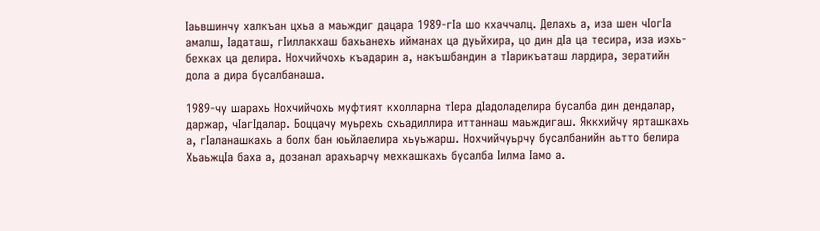Iаьвшинчу халкъан цхьа а маьждиг дацара 1989-гIа шо кхаччалц. Делахь а, иза шен чIогIа амалш, Iадаташ, гIиллакхаш бахьанехь ийманах ца дуьйхира, цо дин дIа ца тесира, иза иэхь-бехках ца делира. Нохчийчохь къадарин а, накъшбандин а тIарикъаташ лардира, зератийн дола а дира бусалбанаша.

1989-чу шарахь Нохчийчохь муфтият кхолларна тIера дIадоладелира бусалба дин дендалар, даржар, чIагIдалар. Боццачу муьрехь схьадиллира иттаннаш маьждигаш. Яккхийчу ярташкахь а, гIаланашкахь а болх бан юьйлаелира хьуьжарш. Нохчийчуьрчу бусалбанийн аьтто белира ХьаьжцIа баха а, дозанал арахьарчу мехкашкахь бусалба Iилма Iамо а.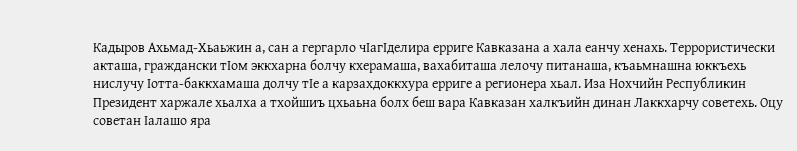Кадыров Ахьмад-Хьаьжин а, сан а гергарло чIагIделира ерриге Кавказана а хала еанчу хенахь. Террористически акташа, граждански тIом эккхарна болчу кхерамаша, вахабиташа лелочу питанаша, къаьмнашна юккъехь нислучу Iотта-баккхамаша долчу тIе а карзахдоккхура ерриге а регионера хьал. Иза Нохчийн Республикин Президент харжале хьалха а тхойшиъ цхьаьна болх беш вара Кавказан халкъийн динан Лаккхарчу советехь. Оцу советан Iалашо яра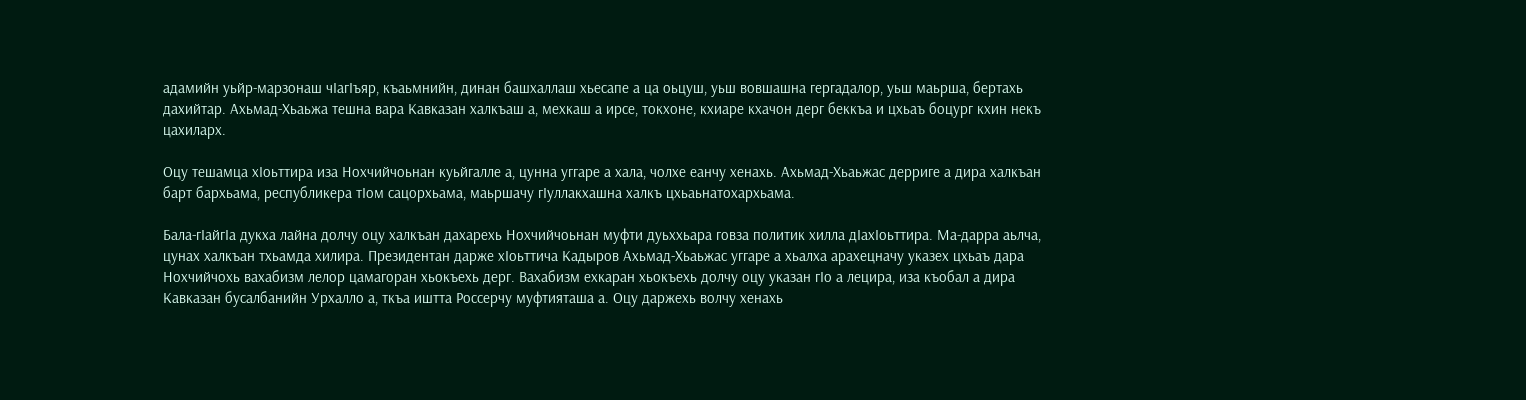адамийн уьйр-марзонаш чIагIъяр, къаьмнийн, динан башхаллаш хьесапе а ца оьцуш, уьш вовшашна гергадалор, уьш маьрша, бертахь дахийтар. Ахьмад-Хьаьжа тешна вара Кавказан халкъаш а, мехкаш а ирсе, токхоне, кхиаре кхачон дерг беккъа и цхьаъ боцург кхин некъ цахиларх.

Оцу тешамца хIоьттира иза Нохчийчоьнан куьйгалле а, цунна уггаре а хала, чолхе еанчу хенахь. Ахьмад-Хьаьжас дерриге а дира халкъан барт бархьама, республикера тIом сацорхьама, маьршачу гIуллакхашна халкъ цхьаьнатохархьама.

Бала-гIайгIа дукха лайна долчу оцу халкъан дахарехь Нохчийчоьнан муфти дуьххьара говза политик хилла дIахIоьттира. Ма-дарра аьлча, цунах халкъан тхьамда хилира. Президентан дарже хIоьттича Кадыров Ахьмад-Хьаьжас уггаре а хьалха арахецначу указех цхьаъ дара Нохчийчохь вахабизм лелор цамагоран хьокъехь дерг. Вахабизм ехкаран хьокъехь долчу оцу указан гIо а лецира, иза къобал а дира Кавказан бусалбанийн Урхалло а, ткъа иштта Россерчу муфтияташа а. Оцу даржехь волчу хенахь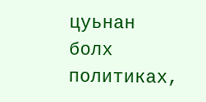цуьнан болх политиках,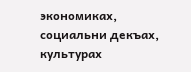экономиках, социальни декъах, культурах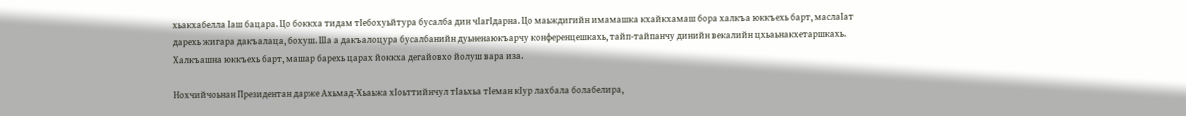хьакхабелла Iаш бацара. Цо боккха тидам тIебохуьйтура бусалба дин чIагIдарна. Цо маьждигийн имамашка кхайкхамаш бора халкъа юккъехь барт, маслаIат дарехь жигара дакъалаца, бохуш. Ша а дакъалоцура бусалбанийн дуьненаюкъарчу конференцешкахь, тайп-тайпанчу динийн векалийн цхьаьнакхетаршкахь. Халкъашна юккъехь барт, машар барехь царах йоккха дегайовхо йолуш вара иза.

Нохчийчоьнан Президентан дарже Ахьмад-Хьаьжа хIоьттийнчул тIаьхьа тIеман кIур лахбала болабелира,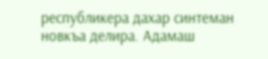республикера дахар синтеман новкъа делира. Адамаш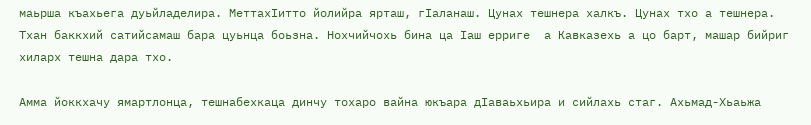маьрша къахьега дуьйладелира. МеттахIитто йолийра ярташ, гIаланаш. Цунах тешнера халкъ. Цунах тхо а тешнера. Тхан баккхий сатийсамаш бара цуьнца боьзна. Нохчийчохь бина ца Iаш ерриге  а Кавказехь а цо барт, машар бийриг хиларх тешна дара тхо.

Амма йоккхачу ямартлонца, тешнабехкаца динчу тохаро вайна юкъара дIаваьхьира и сийлахь стаг. Ахьмад-Хьаьжа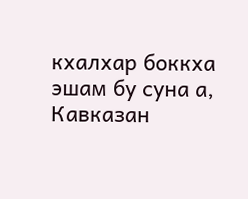кхалхар боккха эшам бу суна а, Кавказан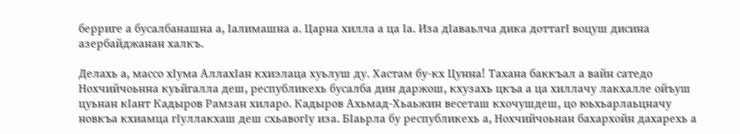берриге а бусалбанашна а, Iалимашна а. Царна хилла а ца Iа. Иза дIаваьлча дика доттагI воцуш дисина азербайджанан халкъ.

Делахь а, массо хIума АллахIан кхиэлаца хуьлуш ду. Хастам бу-кх Цунна! Тахана баккъал а вайн сатедо Нохчийчоьнна куьйгалла деш, республикехь бусалба дин даржош, кхузахь цкъа а ца хиллачу лакхалле ойъуш цуьнан кIант Кадыров Рамзан хиларо. Кадыров Ахьмад-Хьаьжин весеташ кхочушдеш, цо юьхьарлаьцначу новкъа кхиамца гIуллакхаш деш схьавогIу иза. БIаьрла бу республикехь а, Нохчийчоьнан бахархойн дахарехь а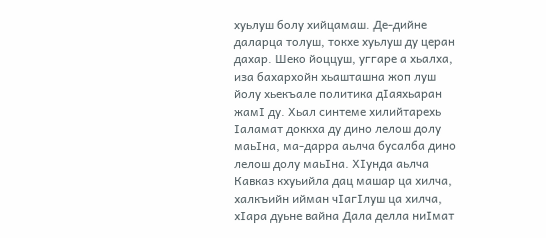хуьлуш болу хийцамаш. Де-дийне даларца толуш, токхе хуьлуш ду церан дахар. Шеко йоццуш, уггаре а хьалха, иза бахархойн хьашташна жоп луш йолу хьекъале политика дIаяхьаран жамI ду. Хьал синтеме хилийтарехь Iаламат доккха ду дино лелош долу маьIна, ма-дарра аьлча бусалба дино лелош долу маьIна. ХIунда аьлча Кавказ кхуьийла дац машар ца хилча, халкъийн ийман чIагIлуш ца хилча, хIара дуьне вайна Дала делла ниIмат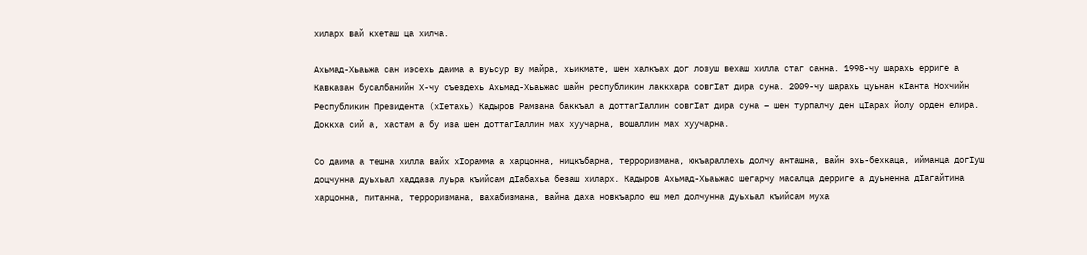хиларх вай кхеташ ца хилча.

Ахьмад-Хьаьжа сан иэсехь даима а вуьсур ву майра, хьикмате, шен халкъах дог лозуш вехаш хилла стаг санна. 1998-чу шарахь ерриге а Кавказан бусалбанийн Х-чу съездехь Ахьмад-Хьаьжас шайн республикин лаккхара совгIат дира суна. 2009-чу шарахь цуьнан кIанта Нохчийн Республикин Президента (хIетахь) Кадыров Рамзана баккъал а доттагIаллин совгIат дира суна – шен турпалчу ден цIарах йолу орден елира. Доккха сий а, хастам а бу иза шен доттагIаллин мах хуучарна, вошаллин мах хуучарна.

Со даима а тешна хилла вайх хIорамма а харцонна, ницкъбарна, терроризмана, юкъараллехь долчу анташна, вайн эхь-бехкаца, ийманца догIуш доцчунна дуьхьал хаддаза луьра къийсам дIабахьа безаш хиларх. Кадыров Ахьмад-Хьаьжас шегарчу масалца дерриге а дуьненна дIагайтина харцонна, питанна, терроризмана, вахабизмана, вайна даха новкъарло еш мел долчунна дуьхьал къийсам муха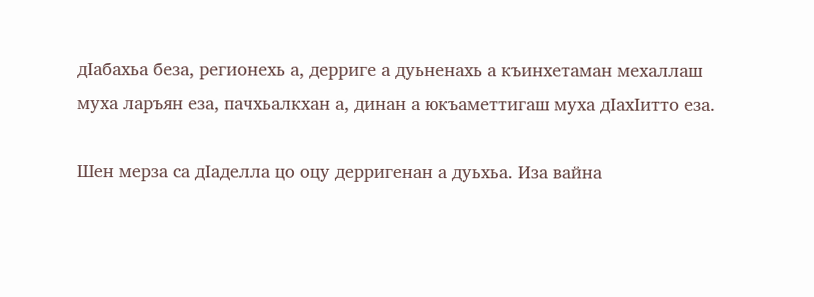дIабахьа беза, регионехь а, дерриге а дуьненахь а къинхетаман мехаллаш муха ларъян еза, пачхьалкхан а, динан а юкъаметтигаш муха дIахIитто еза.

Шен мерза са дIаделла цо оцу дерригенан а дуьхьа. Иза вайна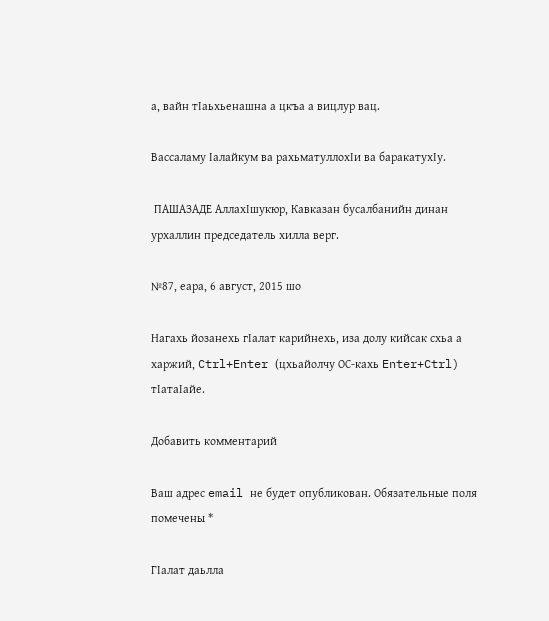а, вайн тIаьхьенашна а цкъа а вицлур вац.

Вассаламу Iалайкум ва рахьматуллохIи ва баракатухIу.

 ПАШАЗАДЕ АллахIшукюр, Кавказан бусалбанийн динан урхаллин председатель хилла верг.

№87, еара, 6 август, 2015 шо

Нагахь йозанехь гIалат карийнехь, иза долу кийсак схьа а харжий, Ctrl+Enter (цхьайолчу ОС-кахь Enter+Ctrl) тIатаIайе.

Добавить комментарий

Ваш адрес email не будет опубликован. Обязательные поля помечены *

ГIалат даьлла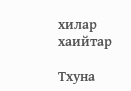хилар хаийтар

Тхуна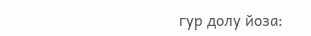гур долу йоза: